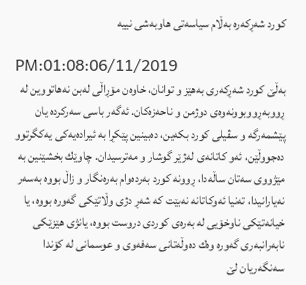كورد شه‌ڕكه‌ره‌ به‌ڵام سیاسه‌تی هاوبه‌شی نییه‌

PM:01:08:06/11/2019
به‌ڵێ كورد شه‌ڕكه‌ری به‌هێز و توانان، خاوه‌ن مۆڕاڵی له‌بن نه‌هاتووین له‌ ڕووبه‌ڕووبوونه‌وه‌ی دوژمن و ناحه‌زه‌كان. ئه‌گه‌ر باسی سه‌ركرده‌ یان پێشمه‌رگه‌ و سڤیلی كورد بكه‌ین، ده‌بینین پێكڕا به‌ ئیراده‌یه‌كی یه‌كگرتوو ده‌جووڵێن، ئه‌و كاتانه‌ی له‌ژێر گوشار و مه‌ترسیدان. چاوێك بخشێنین به‌ مێژووی سه‌تان ساڵه‌دا، ڕوونه‌ كورد به‌رده‌وام به‌ره‌نگار و زاڵ بووه‌ به‌سه‌ر نه‌یارانیدا، ته‌نیا ئه‌وكاتانه‌ نه‌بێت كه‌ شه‌ڕ دژی وڵاتێكی گه‌وره‌ بووه‌، یا خیانه‌تێكی ناوخۆیی له‌ به‌ره‌ی كوردی دروست بووه‌، یانژی هێزێكی نابه‌رانبه‌ری گه‌وره‌ وه‌ك ده‌وڵه‌تانی سه‌فه‌وی و عوسمانی له‌ كۆندا سه‌نگه‌ریان لێ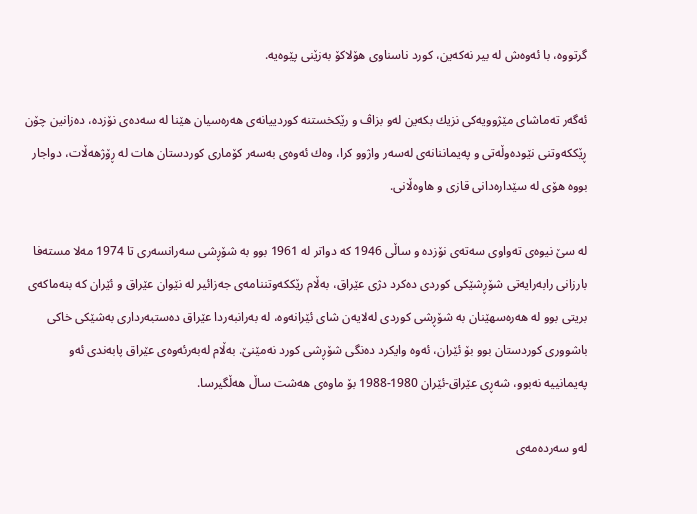گرتووه‌، با ئه‌وه‌ش له‌ بیر نه‌كه‌ین، كورد ناسناوی هۆلاكۆ به‌زێنی پێوه‌یه‌.

ئه‌گه‌ر ته‌ماشای مێژوویه‌كی نزیك بكه‌ین له‌و بزاڤ و رێكخستنه‌ كوردییانه‌ی هه‌ره‌سیان هێنا له‌ سه‌ده‌ی نۆزده‌، ده‌زانین چۆن ڕێككه‌وتنی نێوده‌وڵه‌تی و په‌یماننانه‌ی له‌سه‌ر واژوو كرا، وه‌ك ئه‌وه‌ی به‌سه‌ر كۆماری كوردستان هات له‌ ڕۆژهه‌ڵات، دواجار بووه‌ هۆی له‌ سێداره‌دانی قازی و هاوه‌ڵانی.

له‌ سێ نیوه‌ی ته‌واوی سه‌ته‌ی نۆزده‌ و ساڵی 1946 كه‌ دواتر له‌ 1961 بوو به‌ شۆڕشی سه‌رانسه‌ری تا 1974 مه‌لا مسته‌فا بارزانی رابه‌رایه‌تی شۆڕشێكی كوردی ده‌كرد دژی عێراق، به‌ڵام رێككه‌وتننامه‌ی جه‌زائیر له‌ نێوان عێراق و ئێران كه‌ بنه‌ماكه‌ی بریتی بوو له‌ هه‌ره‌سهێنان به‌ شۆڕشی كوردی له‌لایه‌ن شای ئێرانه‌وه‌، له‌ به‌رانبه‌ردا عێراق ده‌ستبه‌رداری به‌شێكی خاكی باشووری كوردستان بوو بۆ ئێران، ئه‌وه‌ وایكرد ده‌نگی شۆڕشی كورد نه‌مێنێ. به‌ڵام له‌به‌رئه‌وه‌ی عێراق پابه‌ندی ئه‌و په‌یمانییه‌ نه‌بوو، شه‌ڕی عێراق-ئێران 1980-1988 بۆ ماوه‌ی هه‌شت ساڵ هه‌ڵگیرسا.

له‌و سه‌رده‌مه‌ی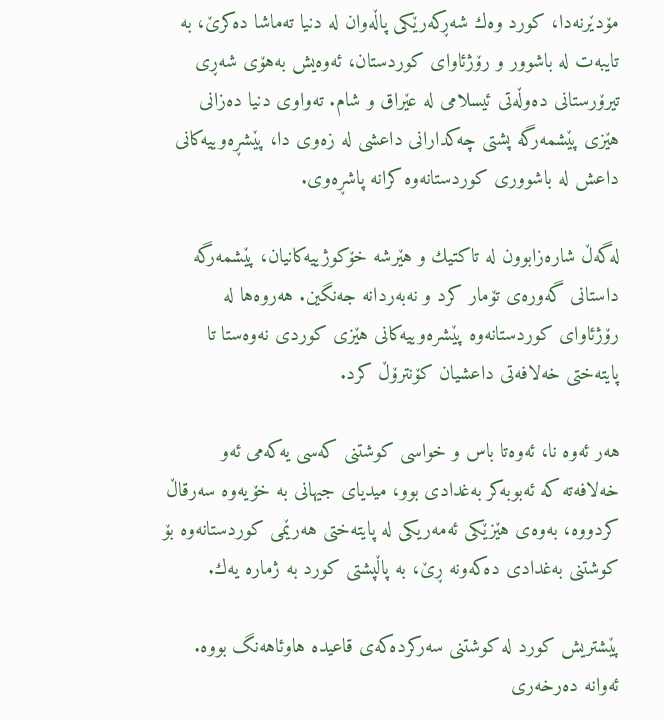مۆدێرنه‌دا، كورد وه‌ك شه‌ڕكه‌رێكی پاڵه‌وان له‌ دنیا ته‌ماشا ده‌كرێ، به‌ تایبه‌ت له‌ باشوور و رۆژئاوای كوردستان، ئه‌وه‌یش به‌هۆی شه‌ڕی تیرۆرستانی ده‌وڵه‌تی ئیسلامی له‌ عێراق و شام. ته‌واوی دنیا ده‌زانی هێزی پێشمه‌رگه‌ پشتی چه‌كدارانی داعشی له‌ زه‌وی دا، پێشڕه‌وییه‌كانی داعش له‌ باشووری كوردستانه‌وه‌ كرانه‌ پاشڕه‌وی.

له‌گه‌ڵ شاره‌زابوون له‌ تاكتیك و هێرشه‌ خۆكوژییه‌كانیان، پێشمه‌رگه‌ داستانی گه‌وره‌ی تۆمار كرد و نه‌به‌ردانه‌ جه‌نگین. هه‌روه‌ها له‌ رۆژئاوای كوردستانه‌وه‌ پێشره‌وییه‌كانی هێزی كوردی نه‌وه‌ستا تا پایته‌ختی خه‌لافه‌تی داعشیان كۆنترۆڵ كرد.

هه‌ر ئه‌وه‌ نا، ئه‌وه‌تا باس و خواسی كوشتنی كه‌سی یه‌كه‌می ئه‌و خه‌لافه‌ته‌ كه‌ ئه‌بوبه‌كر به‌غدادی بوو، میدیای جیهانی به‌ خۆیه‌وه‌ سه‌رقاڵ كردووه‌، به‌وه‌ی هێزێكی ئه‌مه‌ریكی له‌ پایته‌ختی هه‌رێمی كوردستانه‌وه‌ بۆ كوشتنی به‌غدادی ده‌كه‌ونه‌ ڕێ، به‌ پاڵپشتی كورد به‌ ژماره‌ یه‌ك.

پێشتریش كورد له‌ كوشتنی سه‌ركرده‌كه‌ی قاعیده‌ هاوئاهه‌نگ بووه‌. ئه‌وانه‌ ده‌رخه‌ری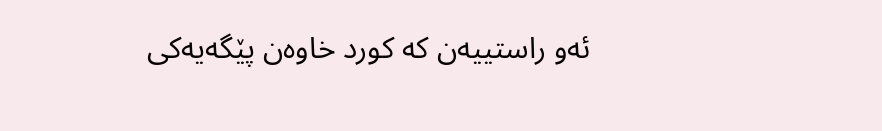ئه‌و راستییه‌ن كه‌ كورد خاوه‌ن پێگه‌یه‌كی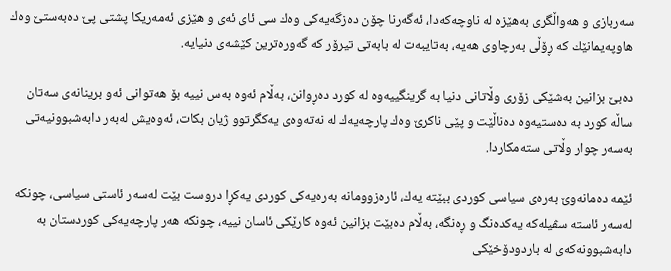سه‌ربازی و هه‌واڵگری به‌هێزه‌ له‌ ناوچه‌كه‌دا، ئه‌گه‌رنا چۆن ده‌زگه‌یه‌كی وه‌ك سی ئای ئه‌ی و هێزی ئه‌مه‌ریكا پشتی پێ ده‌به‌ستێ وه‌ك هاوپه‌یمانێك كه‌ ڕۆڵی به‌رچاوی هه‌یه‌، به‌تایبه‌ت له‌ بابه‌تی تیرۆر كه‌ گه‌وره‌ترین كێشه‌ی دنیایه‌.

ده‌بێ بزانین به‌شێكی زۆری وڵاتانی دنیا به‌ گرینگییه‌وه‌ له‌ كورد ده‌ڕوانن، به‌ڵام ئه‌وه‌ به‌س نییه‌ بۆ هه‌توانی ئه‌و برینانه‌ی سه‌تان ساڵه‌ كورد به‌ ده‌ستیه‌وه‌ ده‌ناڵێت و پێی ناكرێ وه‌ك پارچه‌یه‌ك له‌ نه‌ته‌وه‌ی یه‌كگرتوو ژیان بكات، ئه‌وه‌یش له‌به‌ر دابه‌شبوونیه‌تی به‌سه‌ر چوار وڵاتی سته‌مكاردا.

ئێمه‌ ده‌مانه‌وێ به‌ره‌ی سیاسی كوردی ببێته‌ یه‌ك، ئاره‌زوومانه‌ به‌ره‌یه‌كی كوردی یه‌كڕا دروست بێت له‌سه‌ر ئاستی سیاسی، چونكه‌ له‌سه‌ر ئاسته‌ سڤیله‌كه‌ یه‌كده‌نگ و ڕه‌نگه‌، به‌ڵام ده‌بێت بزانین ئه‌وه‌ كارێكی ئاسان نییه‌، چونكه‌ هه‌ر پارچه‌یه‌كی كوردستان به‌ دابه‌شبوونه‌كه‌ی له‌ باردودۆخێكی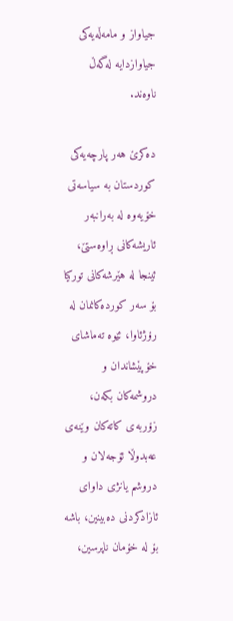جیاواز و مامه‌ڵه‌یه‌كی جیاوازدایه‌ له‌گه‌ڵ ناوه‌ند.

ده‌كرێ هه‌ر پارچه‌یه‌كی كوردستان به‌ سیاسه‌تی خۆیه‌وه‌ له‌ به‌رانبه‌ر ئاریشه‌كانی ڕاوه‌ستێ، ئینجا له‌ هێرشه‌كانی توركیا بۆ سه‌ر كورده‌كانمان له‌ رۆژئاوا، ئێوه‌ ته‌ماشای خۆپێشاندان و دروشمه‌كان بكه‌ن، زۆربه‌ی كاته‌كان وێنه‌ی عه‌بدوڵا ئۆجه‌لان و دروشم یانژی داوای ئازادكردنی ده‌بینین، باشه‌ بۆ له‌ خۆمان ناپرسین،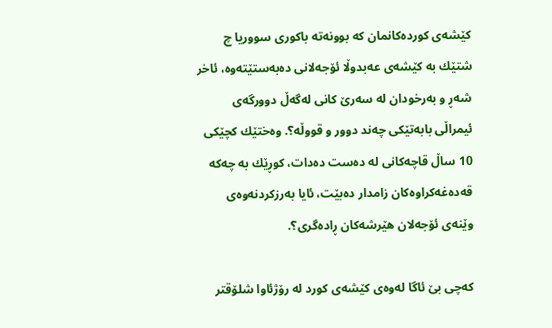كێشه‌ی كورده‌كانمان كه‌ بوونه‌ته‌ باكوری سووریا چ شتێك به‌ كێشه‌ی عه‌بدوڵا ئۆجه‌لانی ده‌به‌ستێته‌وه‌، ئاخر شه‌ڕ و به‌رخودان له‌ سه‌رێ كانی له‌گه‌ڵ دوورگه‌ی ئیمراڵی بابه‌تێكی چه‌ند دوور و قووڵه‌؟. وه‌ختێك كچێكی 10 ساڵ قاچه‌كانی له‌ ده‌ست ده‌دات، كوڕێك به‌ چه‌كه‌ قه‌ده‌غه‌كراوه‌كان زامدار ده‌بێت، ئایا به‌رزكردنه‌وه‌ی وێنه‌ی ئۆجه‌لان هێرشه‌كان ڕاده‌گری؟.

كه‌چی بێ ئاگا له‌وه‌ی كێشه‌ی كورد له‌ رۆژئاوا شلۆقتر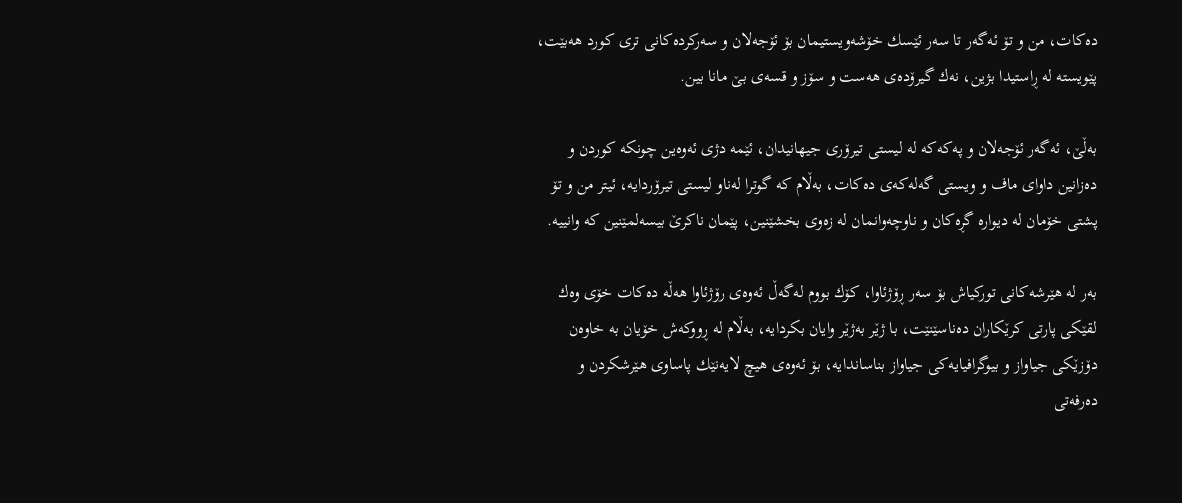ده‌كات، من و تۆ ئه‌گه‌ر تا سه‌ر ئێسك خۆشه‌ویستیمان بۆ ئۆجه‌لان و سه‌ركرده‌كانی تری كورد هه‌بێت، پێویسته‌ له‌ ڕاستیدا بژین، نه‌ك گیرۆده‌ی هه‌ست و سۆز و قسه‌ی بێ مانا بین.

به‌ڵێ، ئه‌گه‌ر ئۆجه‌لان و په‌كه‌كه‌ له‌ لیستی تیرۆری جیهانیدان، ئێمه‌ دژی ئه‌وه‌ین چونكه‌ كوردن و ده‌زانین داوای ماف و ویستی گه‌له‌كه‌ی ده‌كات، به‌ڵام كه‌ گوترا له‌ناو لیستی تیرۆردایه‌، ئیتر من و تۆ پشتی خۆمان له‌ دیواره‌ گڕه‌كان و ناوچه‌وانمان له‌ زه‌وی بخشێنین، پێمان ناكرێ بیسه‌لمێنین كه‌ وانییه‌.

به‌ر له‌ هێرشه‌كانی توركیاش بۆ سه‌ر ڕۆژئاوا، كۆك بووم له‌گه‌ڵ ئه‌وه‌ی رۆژئاوا هه‌ڵه‌ ده‌كات خۆی وه‌ك لقێكی پارتی كرێكاران ده‌ناسێنێت، با ژێر به‌ژێر وایان بكردایه‌، به‌ڵام له‌ ڕووكه‌ش خۆیان به‌ خاوه‌ن دۆزێكی جیاواز و بیوگرافیایه‌كی جیاواز بناساندایه‌، بۆ ئه‌وه‌ی هیچ لایه‌نێك پاساوی هێرشكردن و ده‌رفه‌تی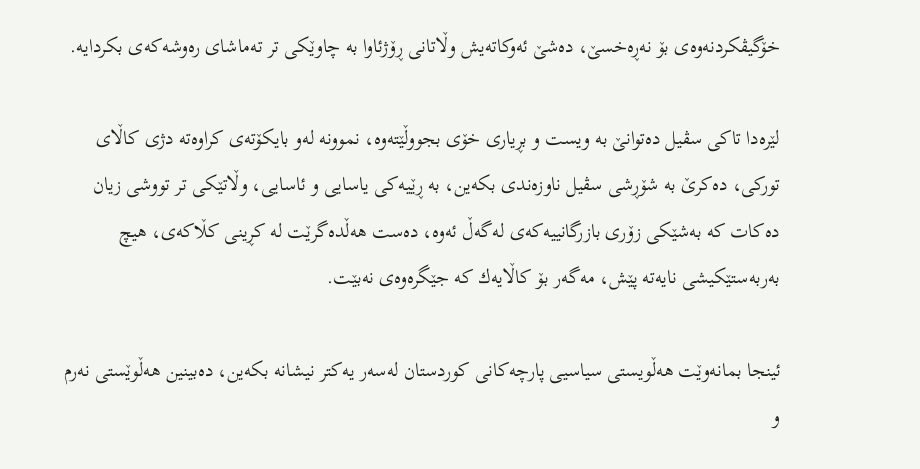خۆگیڤكردنه‌وه‌ی بۆ نه‌ڕه‌خسێ، ده‌شێ ئه‌وكاته‌یش وڵاتانی ڕۆژئاوا به‌ چاوێكی تر ته‌ماشای ره‌وشه‌كه‌ی بكردایه‌.

لێره‌دا تاكی سڤیل ده‌توانێ به‌ ویست و بڕیاری خۆی بجووڵێته‌وه‌، نموونه‌ له‌و بایكۆته‌ی كراوه‌ته‌ دژی كاڵای توركی، ده‌كرێ به‌ شۆڕشی سڤیل ناوزه‌ندی بكه‌ین، به‌ ڕێیه‌كی یاسایی و ئاسایی، وڵاتێكی تر تووشی زیان ده‌كات كه‌ به‌شێكی زۆری بازرگانییه‌كه‌ی له‌گه‌ڵ ئه‌وه‌، ده‌ست هه‌ڵده‌گرێت له‌ كڕینی كڵاكه‌ی، هیچ به‌ربه‌ستێكیشی نایه‌ته‌ پێش، مه‌گه‌ر بۆ كاڵایه‌ك كه‌ جێگره‌وه‌ی نه‌بێت.

ئینجا بمانه‌وێت هه‌ڵویستی سیاسیی پارچه‌كانی كوردستان له‌سه‌ر یه‌كتر نیشانه‌ بكه‌ین، ده‌بینین هه‌ڵوێستی نه‌رم و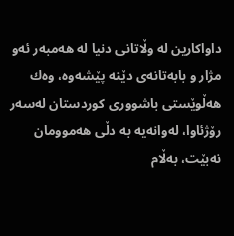داواكارین له‌ وڵاتانی دنیا له‌ هه‌مبه‌ر ئه‌و مژار و بابه‌تانه‌ی دێنه‌ پێشه‌وه‌، وه‌ك هه‌ڵوێستی باشووری كوردستان له‌سه‌ر رۆژئاوا، له‌وانه‌یه‌ به‌ دڵی هه‌موومان نه‌بێت، به‌ڵام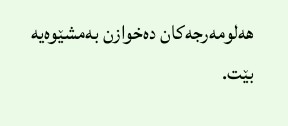هه‌لومه‌رجه‌كان ده‌خوازن به‌مشێوه‌یه‌ بێت.